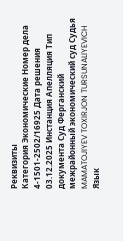Реквизиты
Категория Экономические Номер дела 4-1501-2502/16925 Дата решения 03.12.2025 Инстанция Апелляция Тип документа Суд Ферганский межрайонный экономический суд Судья MAMATOJIYEV TOXIRJON TURSUNALIYEVICH Язык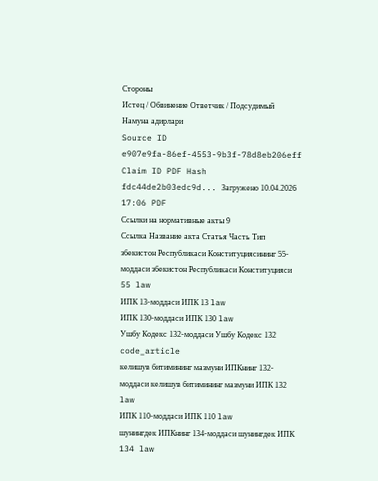Стороны
Истец / Обвинение Ответчик / Подсудимый Намуна адирлари
Source ID e907e9fa-86ef-4553-9b3f-78d8eb206eff Claim ID PDF Hash fdc44de2b03edc9d... Загружено 10.04.2026 17:06 PDF
Ссылки на нормативные акты 9
Ссылка Название акта Статья Часть Тип
збекистон Республикаси Конституциясининг 55-моддаси збекистон Республикаси Конституцияси 55 law
ИПК 13-моддаси ИПК 13 law
ИПК 130-моддаси ИПК 130 law
Ушбу Кодекс 132-моддаси Ушбу Кодекс 132 code_article
келишув битимининг мазмуни ИПКнинг 132-моддаси келишув битимининг мазмуни ИПК 132 law
ИПК 110-моддаси ИПК 110 law
шунингдек ИПКнинг 134-моддаси шунингдек ИПК 134 law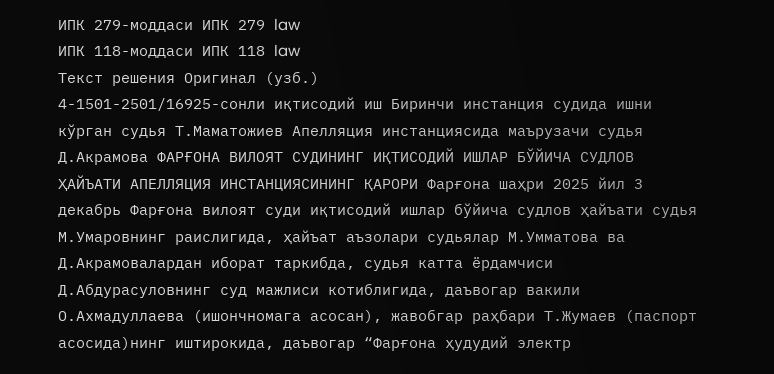ИПК 279-моддаси ИПК 279 law
ИПК 118-моддаси ИПК 118 law
Текст решения Оригинал (узб.)
4-1501-2501/16925-сонли иқтисодий иш Биринчи инстанция судида ишни кўрган судья Т.Маматожиев Апелляция инстанциясида маърузачи судья Д.Акрамова ФАРҒОНА ВИЛОЯТ СУДИНИНГ ИҚТИСОДИЙ ИШЛАР БЎЙИЧА СУДЛОВ ҲАЙЪАТИ АПЕЛЛЯЦИЯ ИНСТАНЦИЯСИНИНГ ҚАРОРИ Фарғона шаҳри 2025 йил 3 декабрь Фарғона вилоят суди иқтисодий ишлар бўйича судлов ҳайъати судья М.Умаровнинг раислигида, ҳайъат аъзолари судьялар М.Умматова ва Д.Акрамовалардан иборат таркибда, судья катта ёрдамчиси Д.Абдурасуловнинг суд мажлиси котиблигида, даъвогар вакили О.Ахмадуллаева (ишончномага асосан), жавобгар раҳбари Т.Жумаев (паспорт асосида)нинг иштирокида, даъвогар “Фарғона ҳудудий электр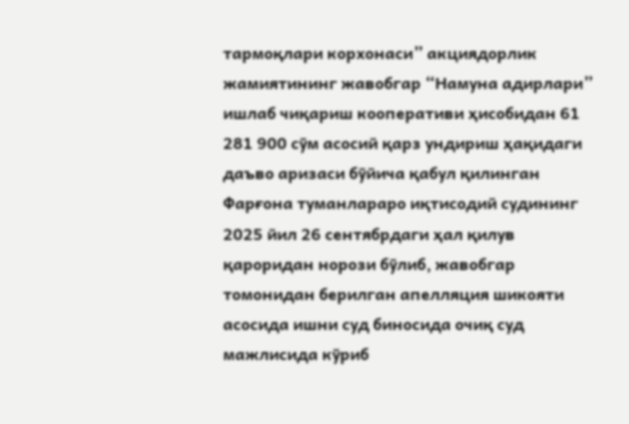тармоқлари корхонаси” акциядорлик жамиятининг жавобгар “Намуна адирлари” ишлаб чиқариш кооперативи ҳисобидан 61 281 900 сўм асосий қарз ундириш ҳақидаги даъво аризаси бўйича қабул қилинган Фарғона туманлараро иқтисодий судининг 2025 йил 26 сентябрдаги ҳал қилув қароридан норози бўлиб, жавобгар томонидан берилган апелляция шикояти асосида ишни суд биносида очиқ суд мажлисида кўриб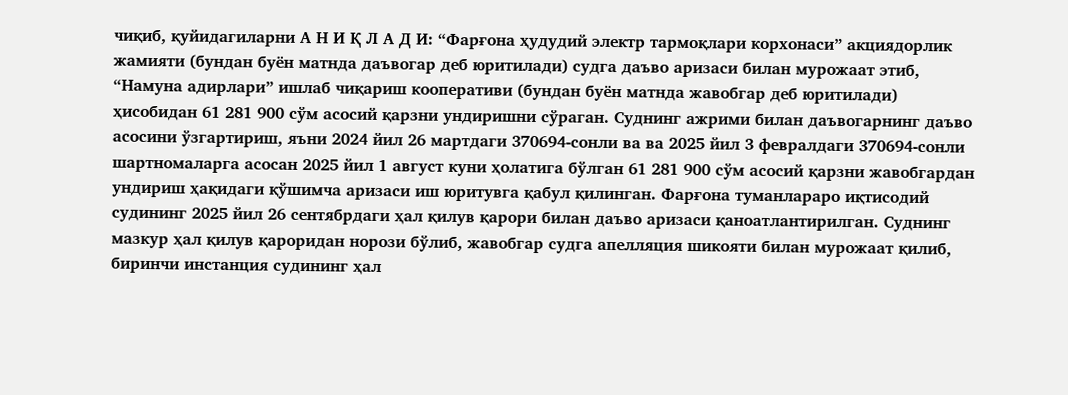чиқиб, қуйидагиларни А Н И Қ Л А Д И: “Фарғона ҳудудий электр тармоқлари корхонаси” акциядорлик жамияти (бундан буён матнда даъвогар деб юритилади) судга даъво аризаси билан мурожаат этиб, “Намуна адирлари” ишлаб чиқариш кооперативи (бундан буён матнда жавобгар деб юритилади) ҳисобидан 61 281 900 сўм асосий қарзни ундиришни сўраган. Суднинг ажрими билан даъвогарнинг даъво асосини ўзгартириш, яъни 2024 йил 26 мартдаги 370694-сонли ва ва 2025 йил 3 февралдаги 370694-сонли шартномаларга асосан 2025 йил 1 август куни ҳолатига бўлган 61 281 900 сўм асосий қарзни жавобгардан ундириш ҳақидаги қўшимча аризаси иш юритувга қабул қилинган. Фарғона туманлараро иқтисодий судининг 2025 йил 26 сентябрдаги ҳал қилув қарори билан даъво аризаси қаноатлантирилган. Суднинг мазкур ҳал қилув қароридан норози бўлиб, жавобгар судга апелляция шикояти билан мурожаат қилиб, биринчи инстанция судининг ҳал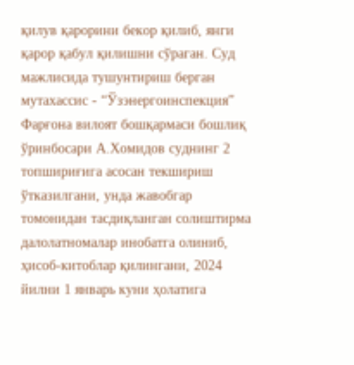қилув қарорини бекор қилиб, янги қарор қабул қилишни сўраган. Суд мажлисида тушунтириш берган мутахассис - “Ўзэнергоинспекция” Фарғона вилоят бошқармаси бошлиқ ўринбосари А.Хомидов суднинг 2 топшириғига асосан текшириш ўтказилгани, унда жавобгар томонидан тасдиқланган солиштирма далолатномалар инобатга олиниб, ҳисоб-китоблар қилингани, 2024 йилни 1 январь куни ҳолатига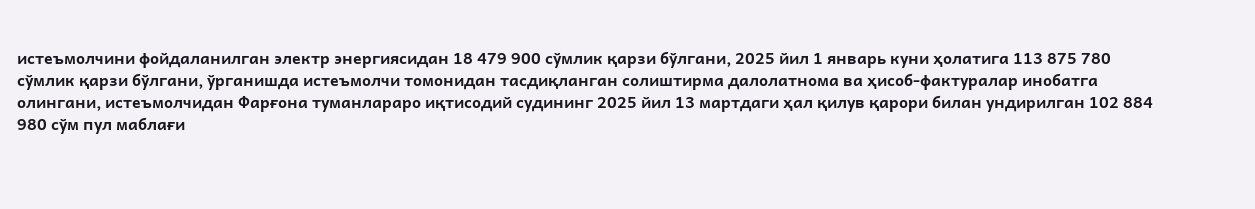истеъмолчини фойдаланилган электр энергиясидан 18 479 900 сўмлик қарзи бўлгани, 2025 йил 1 январь куни ҳолатига 113 875 780 сўмлик қарзи бўлгани, ўрганишда истеъмолчи томонидан тасдиқланган солиштирма далолатнома ва ҳисоб-фактуралар инобатга олингани, истеъмолчидан Фарғона туманлараро иқтисодий судининг 2025 йил 13 мартдаги ҳал қилув қарори билан ундирилган 102 884 980 сўм пул маблағи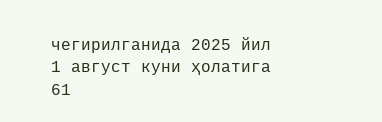чегирилганида 2025 йил 1 август куни ҳолатига 61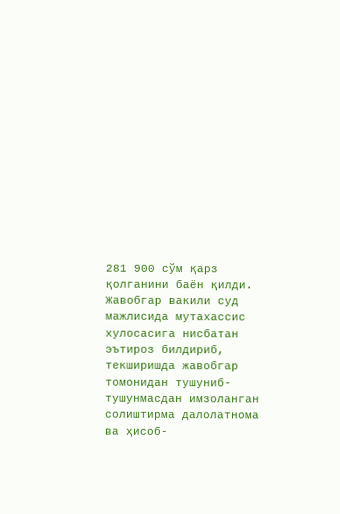281 900 сўм қарз қолганини баён қилди. Жавобгар вакили суд мажлисида мутахассис хулосасига нисбатан эътироз билдириб, текширишда жавобгар томонидан тушуниб-тушунмасдан имзоланган солиштирма далолатнома ва ҳисоб-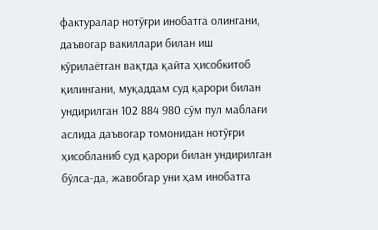фактуралар нотўғри инобатга олингани, даъвогар вакиллари билан иш кўрилаётган вақтда қайта ҳисобкитоб қилингани, муқаддам суд қарори билан ундирилган 102 884 980 сўм пул маблағи аслида даъвогар томонидан нотўғри ҳисобланиб суд қарори билан ундирилган бўлса-да, жавобгар уни ҳам инобатга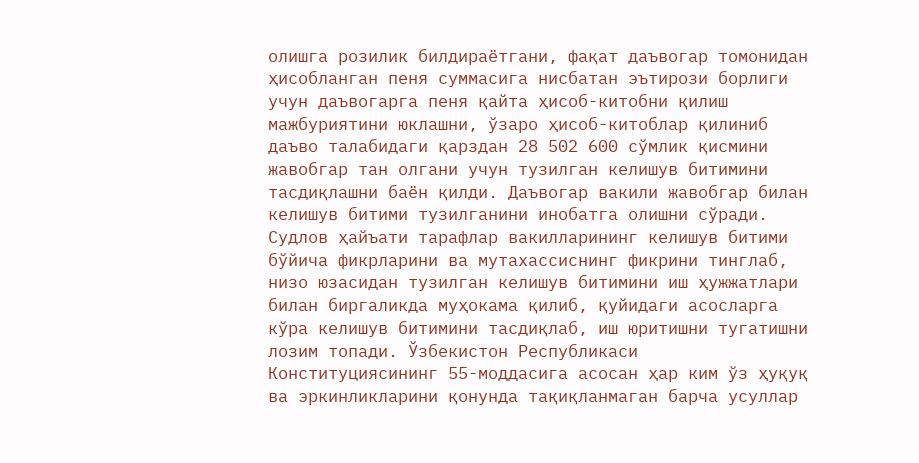олишга розилик билдираётгани, фақат даъвогар томонидан ҳисобланган пеня суммасига нисбатан эътирози борлиги учун даъвогарга пеня қайта ҳисоб-китобни қилиш мажбуриятини юклашни, ўзаро ҳисоб-китоблар қилиниб даъво талабидаги қарздан 28 502 600 сўмлик қисмини жавобгар тан олгани учун тузилган келишув битимини тасдиқлашни баён қилди. Даъвогар вакили жавобгар билан келишув битими тузилганини инобатга олишни сўради. Судлов ҳайъати тарафлар вакилларининг келишув битими бўйича фикрларини ва мутахассиснинг фикрини тинглаб, низо юзасидан тузилган келишув битимини иш ҳужжатлари билан биргаликда муҳокама қилиб, қуйидаги асосларга кўра келишув битимини тасдиқлаб, иш юритишни тугатишни лозим топади. Ўзбекистон Республикаси Конституциясининг 55-моддасига асосан ҳар ким ўз ҳуқуқ ва эркинликларини қонунда тақиқланмаган барча усуллар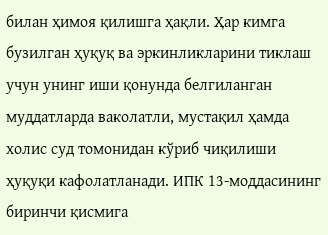билан ҳимоя қилишга ҳақли. Ҳар кимга бузилган ҳуқуқ ва эркинликларини тиклаш учун унинг иши қонунда белгиланган муддатларда ваколатли, мустақил ҳамда холис суд томонидан кўриб чиқилиши ҳуқуқи кафолатланади. ИПК 13-моддасининг биринчи қисмига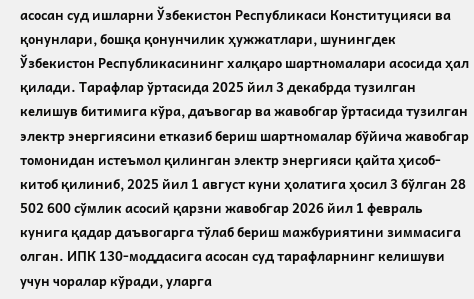асосан суд ишларни Ўзбекистон Республикаси Конституцияси ва қонунлари, бошқа қонунчилик ҳужжатлари, шунингдек Ўзбекистон Республикасининг халқаро шартномалари асосида ҳал қилади. Тарафлар ўртасида 2025 йил 3 декабрда тузилган келишув битимига кўра, даъвогар ва жавобгар ўртасида тузилган электр энергиясини етказиб бериш шартномалар бўйича жавобгар томонидан истеъмол қилинган электр энергияси қайта ҳисоб-китоб қилиниб, 2025 йил 1 август куни ҳолатига ҳосил 3 бўлган 28 502 600 сўмлик асосий қарзни жавобгар 2026 йил 1 февраль кунига қадар даъвогарга тўлаб бериш мажбуриятини зиммасига олган. ИПК 130-моддасига асосан суд тарафларнинг келишуви учун чоралар кўради, уларга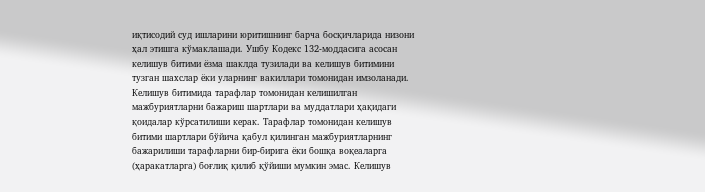иқтисодий суд ишларини юритишнинг барча босқичларида низони ҳал этишга кўмаклашади. Ушбу Кодекс 132-моддасига асосан келишув битими ёзма шаклда тузилади ва келишув битимини тузган шахслар ёки уларнинг вакиллари томонидан имзоланади. Келишув битимида тарафлар томонидан келишилган мажбуриятларни бажариш шартлари ва муддатлари ҳақидаги қоидалар кўрсатилиши керак. Тарафлар томонидан келишув битими шартлари бўйича қабул қилинган мажбуриятларнинг бажарилиши тарафларни бир-бирига ёки бошқа воқеаларга (ҳаракатларга) боғлиқ қилиб қўйиши мумкин эмас. Келишув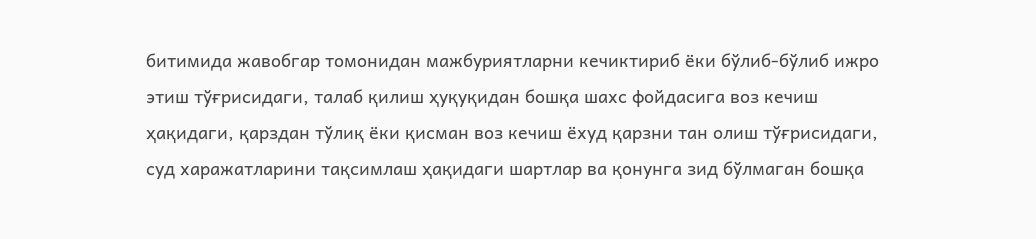битимида жавобгар томонидан мажбуриятларни кечиктириб ёки бўлиб-бўлиб ижро этиш тўғрисидаги, талаб қилиш ҳуқуқидан бошқа шахс фойдасига воз кечиш ҳақидаги, қарздан тўлиқ ёки қисман воз кечиш ёхуд қарзни тан олиш тўғрисидаги, суд харажатларини тақсимлаш ҳақидаги шартлар ва қонунга зид бўлмаган бошқа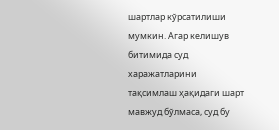шартлар кўрсатилиши мумкин. Агар келишув битимида суд харажатларини тақсимлаш ҳақидаги шарт мавжуд бўлмаса, суд бу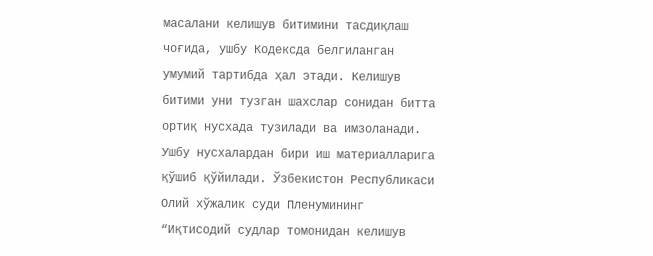масалани келишув битимини тасдиқлаш чоғида, ушбу Кодексда белгиланган умумий тартибда ҳал этади. Келишув битими уни тузган шахслар сонидан битта ортиқ нусхада тузилади ва имзоланади. Ушбу нусхалардан бири иш материалларига қўшиб қўйилади. Ўзбекистон Республикаси Олий хўжалик суди Пленумининг “Иқтисодий судлар томонидан келишув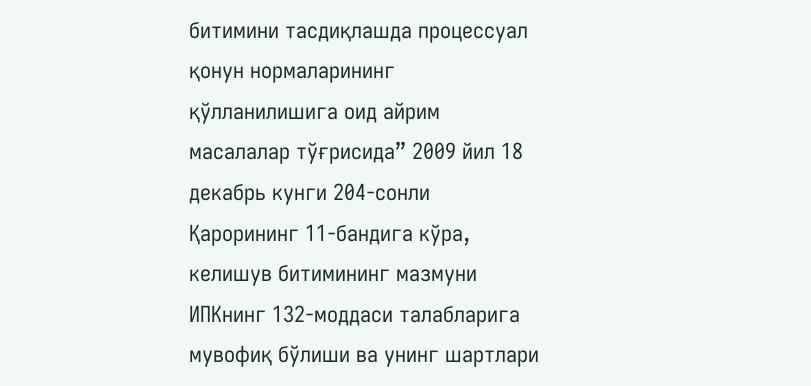битимини тасдиқлашда процессуал қонун нормаларининг қўлланилишига оид айрим масалалар тўғрисида” 2009 йил 18 декабрь кунги 204-сонли Қарорининг 11-бандига кўра, келишув битимининг мазмуни ИПКнинг 132-моддаси талабларига мувофиқ бўлиши ва унинг шартлари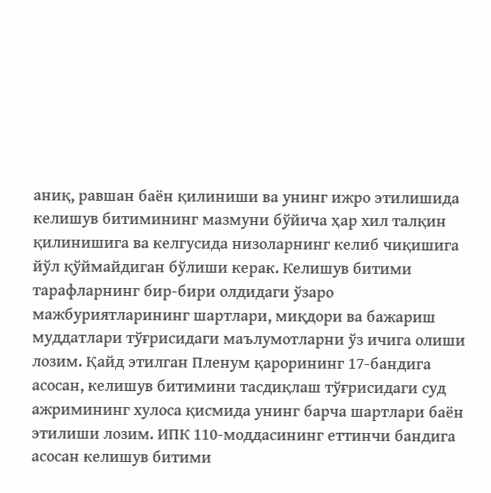аниқ, равшан баён қилиниши ва унинг ижро этилишида келишув битимининг мазмуни бўйича ҳар хил талқин қилинишига ва келгусида низоларнинг келиб чиқишига йўл қўймайдиган бўлиши керак. Келишув битими тарафларнинг бир-бири олдидаги ўзаро мажбуриятларининг шартлари, миқдори ва бажариш муддатлари тўғрисидаги маълумотларни ўз ичига олиши лозим. Қайд этилган Пленум қарорининг 17-бандига асосан, келишув битимини тасдиқлаш тўғрисидаги суд ажримининг хулоса қисмида унинг барча шартлари баён этилиши лозим. ИПК 110-моддасининг еттинчи бандига асосан келишув битими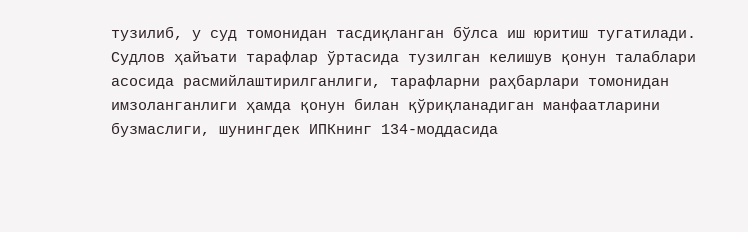тузилиб, у суд томонидан тасдиқланган бўлса иш юритиш тугатилади. Судлов ҳайъати тарафлар ўртасида тузилган келишув қонун талаблари асосида расмийлаштирилганлиги, тарафларни раҳбарлари томонидан имзоланганлиги ҳамда қонун билан қўриқланадиган манфаатларини бузмаслиги, шунингдек ИПКнинг 134-моддасида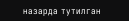назарда тутилган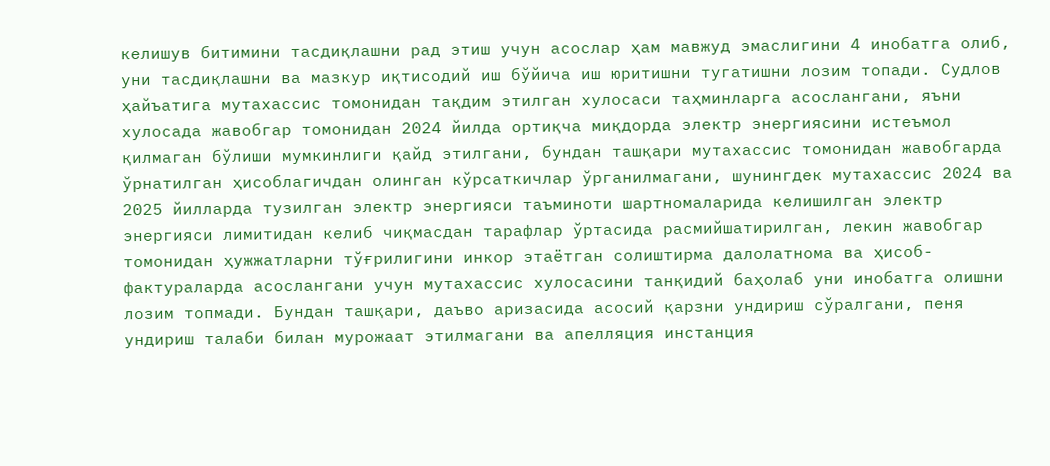келишув битимини тасдиқлашни рад этиш учун асослар ҳам мавжуд эмаслигини 4 инобатга олиб, уни тасдиқлашни ва мазкур иқтисодий иш бўйича иш юритишни тугатишни лозим топади. Судлов ҳайъатига мутахассис томонидан тақдим этилган хулосаси таҳминларга асослангани, яъни хулосада жавобгар томонидан 2024 йилда ортиқча миқдорда электр энергиясини истеъмол қилмаган бўлиши мумкинлиги қайд этилгани, бундан ташқари мутахассис томонидан жавобгарда ўрнатилган ҳисоблагичдан олинган кўрсаткичлар ўрганилмагани, шунингдек мутахассис 2024 ва 2025 йилларда тузилган электр энергияси таъминоти шартномаларида келишилган электр энергияси лимитидан келиб чиқмасдан тарафлар ўртасида расмийшатирилган, лекин жавобгар томонидан ҳужжатларни тўғрилигини инкор этаётган солиштирма далолатнома ва ҳисоб-фактураларда асослангани учун мутахассис хулосасини танқидий баҳолаб уни инобатга олишни лозим топмади. Бундан ташқари, даъво аризасида асосий қарзни ундириш сўралгани, пеня ундириш талаби билан мурожаат этилмагани ва апелляция инстанция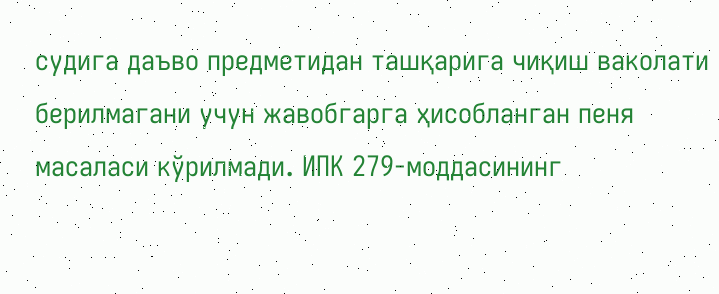судига даъво предметидан ташқарига чиқиш ваколати берилмагани учун жавобгарга ҳисобланган пеня масаласи кўрилмади. ИПК 279-моддасининг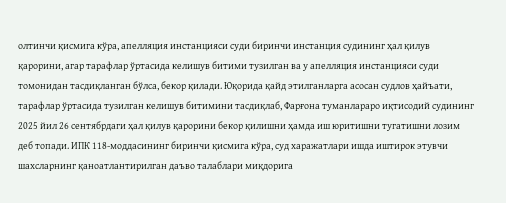олтинчи қисмига кўра, апелляция инстанцияси суди биринчи инстанция судининг ҳал қилув қарорини, агар тарафлар ўртасида келишув битими тузилган ва у апелляция инстанцияси суди томонидан тасдиқланган бўлса, бекор қилади. Юқорида қайд этилганларга асосан судлов ҳайъати, тарафлар ўртасида тузилган келишув битимини тасдиқлаб, Фарғона туманлараро иқтисодий судининг 2025 йил 26 сентябрдаги ҳал қилув қарорини бекор қилишни ҳамда иш юритишни тугатишни лозим деб топади. ИПК 118-моддасининг биринчи қисмига кўра, суд харажатлари ишда иштирок этувчи шахсларнинг қаноатлантирилган даъво талаблари миқдорига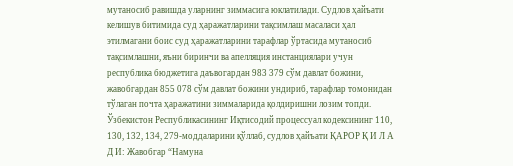мутаносиб равишда уларнинг зиммасига юклатилади. Судлов ҳайъати келишув битимида суд ҳаражатларини тақсимлаш масаласи ҳал этилмагани боис суд ҳаражатларини тарафлар ўртасида мутаносиб тақсимлашни, яъни биринчи ва апелляция инстанциялари учун республика бюджетига даъвогардан 983 379 сўм давлат божини, жавобгардан 855 078 сўм давлат божини ундириб, тарафлар томонидан тўлаган почта ҳаражатини зиммаларида қолдиришни лозим топди. Ўзбекистон Республикасининг Иқтисодий процессуал кодексининг 110, 130, 132, 134, 279-моддаларини қўллаб, судлов ҳайъати ҚАРОР Қ И Л А Д И: Жавобгар “Намуна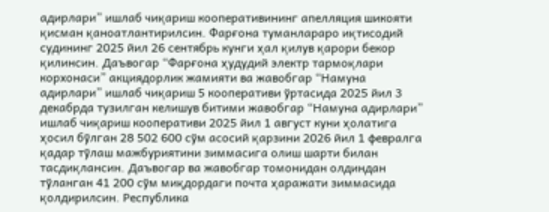адирлари” ишлаб чиқариш кооперативининг апелляция шикояти қисман қаноатлантирилсин. Фарғона туманлараро иқтисодий судининг 2025 йил 26 сентябрь кунги ҳал қилув қарори бекор қилинсин. Даъвогар “Фарғона ҳудудий электр тармоқлари корхонаси” акциядорлик жамияти ва жавобгар “Намуна адирлари” ишлаб чиқариш 5 кооперативи ўртасида 2025 йил 3 декабрда тузилган келишув битими жавобгар “Намуна адирлари” ишлаб чиқариш кооперативи 2025 йил 1 август куни ҳолатига ҳосил бўлган 28 502 600 сўм асосий қарзини 2026 йил 1 февралга қадар тўлаш мажбуриятини зиммасига олиш шарти билан тасдиқлансин. Даъвогар ва жавобгар томонидан олдиндан тўланган 41 200 сўм миқдордаги почта ҳаражати зиммасида қолдирилсин. Республика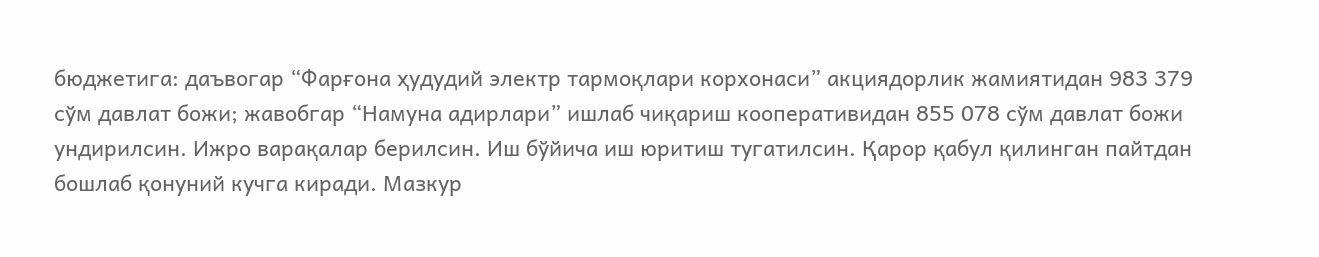бюджетига: даъвогар “Фарғона ҳудудий электр тармоқлари корхонаси” акциядорлик жамиятидан 983 379 сўм давлат божи; жавобгар “Намуна адирлари” ишлаб чиқариш кооперативидан 855 078 сўм давлат божи ундирилсин. Ижро варақалар берилсин. Иш бўйича иш юритиш тугатилсин. Қарор қабул қилинган пайтдан бошлаб қонуний кучга киради. Мазкур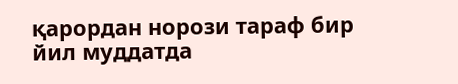қарордан норози тараф бир йил муддатда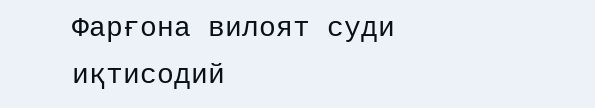Фарғона вилоят суди иқтисодий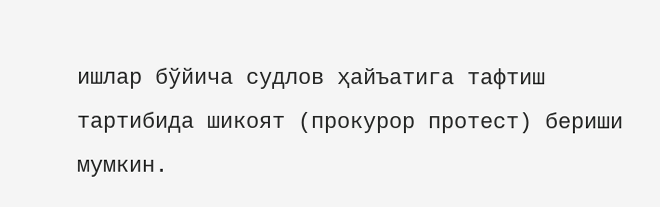ишлар бўйича судлов ҳайъатига тафтиш тартибида шикоят (прокурор протест) бериши мумкин.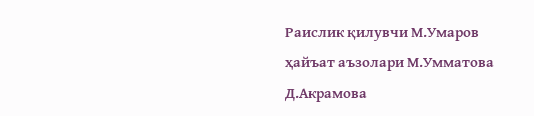Раислик қилувчи М.Умаров ҳайъат аъзолари М.Умматова Д.Акрамова